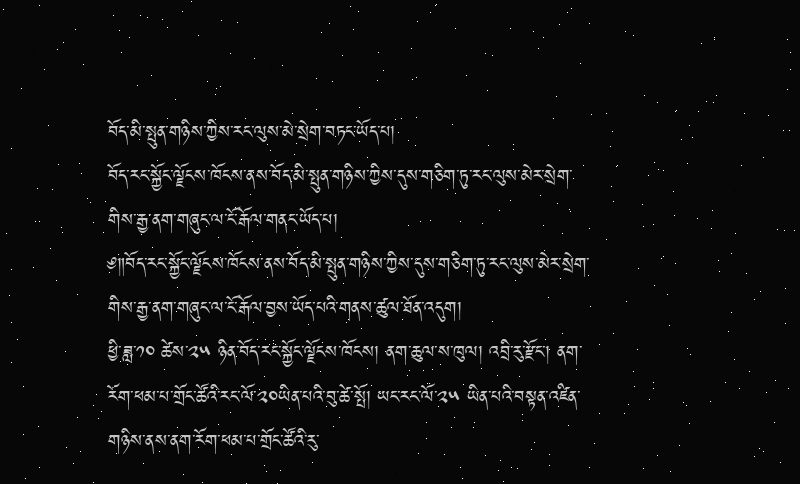བོད་མི་སྤུན་གཉིས་ཀྱིས་རང་ལུས་མེ་སྲེག་བཏང་ཡོད་པ།
བོད་རང་སྐྱོང་ལྗོངས་ཁོངས་ནས་བོད་མི་སྤུན་གཉིས་ཀྱིས་དུས་གཅིག་ཏུ་རང་ལུས་མེར་སྲེག་གིས་རྒྱ་ནག་གཞུང་ལ་ངོ་རྒོལ་གནང་ཡོད་པ།
༅༎བོད་རང་སྐྱོང་ལྗོངས་ཁོངས་ནས་བོད་མི་སྤུན་གཉིས་ཀྱིས་དུས་གཅིག་ཏུ་རང་ལུས་མེར་སྲེག་གིས་རྒྱ་ནག་གཞུང་ལ་ངོ་རྒོལ་བྱས་ཡོད་པའི་གནས་ཚུལ་ཐོན་འདུག།
ཕྱི་ཟླ་༡༠ ཚེས་༢༥ ཉིན་བོད་རང་སྐྱོང་ལྗོངས་ཁོངས། ནག་ཆུལ་ས་ཁུལ། འབྲི་རུ་རྫོང་། ནག་རོག་ཕམ་པ་གྲོང་ཚོའི་རང་ལོ་༢༠ཡིན་པའི་བུ་ཚེ་སྤོ། ཡང་རང་ལོ་༢༥ ཡིན་པའི་བསྟན་འཛིན་གཉིས་ནས་ནག་རོག་ཕམ་པ་གྲོང་ཚོའི་རུ་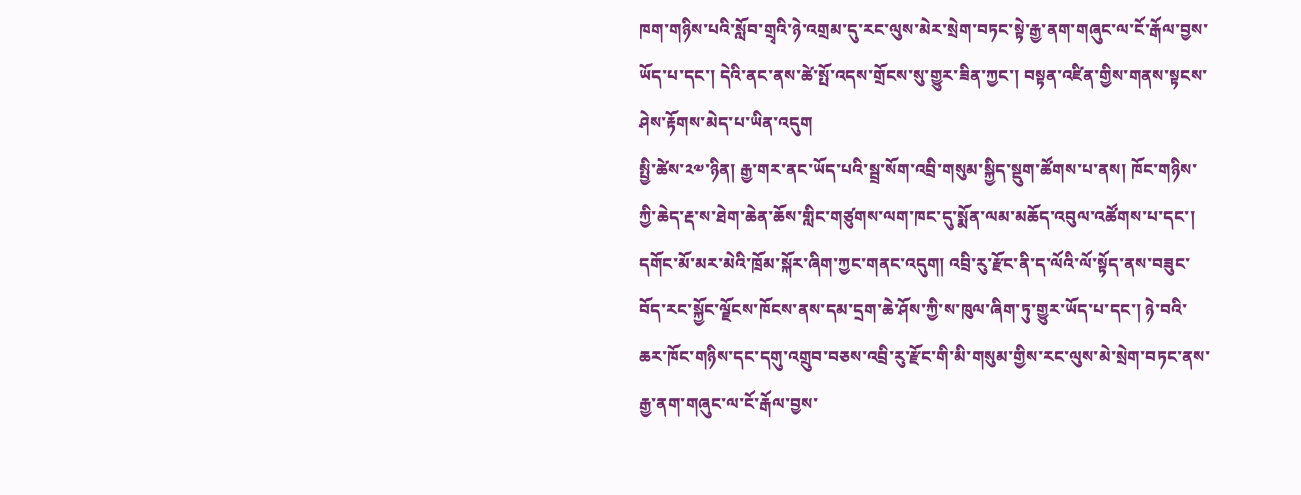ཁག་གཉིས་པའི་སློབ་གྲྭའི་ཉེ་འགྲམ་དུ་རང་ལུས་མེར་སྲེག་བཏང་སྟེ་རྒྱ་ནག་གཞུང་ལ་ངོ་རྒོལ་བྱས་ཡོད་པ་དང་། དེའི་ནང་ནས་ཚེ་སྤོ་འདས་གྲོངས་སུ་གྱུར་ཟིན་ཀྱང་། བསྟན་འཛིན་གྱིས་གནས་སྟངས་ཤེས་རྟོགས་མེད་པ་ཡིན་འདུག
སྤྱི་ཚེས་༢༧་ཉིན། རྒྱ་གར་ནང་ཡོད་པའི་སྦྲ་སོག་འབྲི་གསུམ་སྐྱིད་སྡུག་ཚོགས་པ་ནས། ཁོང་གཉིས་ཀྱི་ཆེད་རྡ་ས་ཐེག་ཆེན་ཆོས་གླིང་གཙུགས་ལག་ཁང་དུ་སྨོན་ལམ་མཆོད་འབུལ་འཚོགས་པ་དང་། དགོང་མོ་མར་མེའི་ཁྲོམ་སྐོར་ཞིག་ཀྱང་གནང་འདུག། འབྲི་རུ་རྫོང་ནི་ད་ལོའི་ལོ་སྟོད་ནས་བཟུང་བོད་རང་སྐྱོང་ལྗོངས་ཁོངས་ནས་དམ་དྲག་ཆེ་ཤོས་ཀྱི་ས་ཁུལ་ཞིག་ཏུ་གྱུར་ཡོད་པ་དང་། ཉེ་བའི་ཆར་ཁོང་གཉིས་དང་དགུ་འགྲུབ་བཅས་འབྲི་རུ་རྫོང་གི་མི་གསུམ་གྱིས་རང་ལུས་མེ་སྲེག་བཏང་ནས་རྒྱ་ནག་གཞུང་ལ་ངོ་རྒོལ་བྱས་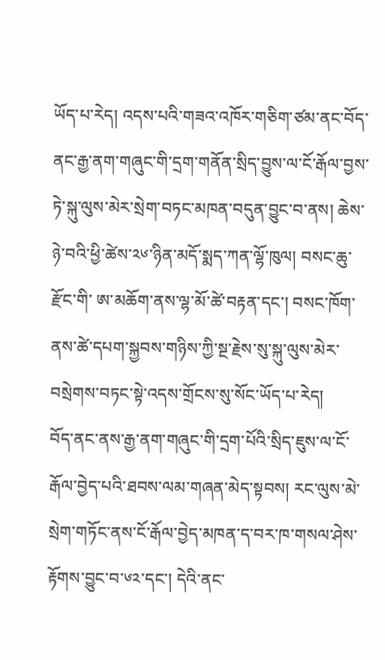ཡོད་པ་རེད། འདས་པའི་གཟའ་འཁོར་གཅིག་ཙམ་ནང་བོད་ནང་རྒྱ་ནག་གཞུང་གི་དྲག་གནོན་སྲིད་བྱུས་ལ་ངོ་རྒོལ་བྱས་ཏེ་སྐུ་ལུས་མེར་སྲེག་བཏང་མཁན་བདུན་བྱུང་བ་ནས། ཆེས་ཉེ་བའི་ཕྱི་ཚེས་༢༦་ཉིན་མདོ་སྨད་ཀན་ལྷོ་ཁུལ། བསང་ཆུ་རྫོང་གི་ ཨ་མཆོག་ནས་ལྷ་མོ་ཚེ་བརྟན་དང་། བསང་ཁོག་ནས་ཚེ་དཔག་སྐྱབས་གཉིས་ཀྱི་སྔ་རྗེས་སུ་སྐུ་ལུས་མེར་བསྲེགས་བཏང་སྟེ་འདས་གྲོངས་སུ་སོང་ཡོད་པ་རེད།
བོད་ནང་ནས་རྒྱ་ནག་གཞུང་གི་དྲག་པོའི་སྲིད་ཇུས་ལ་ངོ་རྒོལ་བྱེད་པའི་ཐབས་ལམ་གཞན་མེད་སྟབས། རང་ལུས་མེ་སྲེག་གཏོང་ནས་ངོ་རྒོལ་བྱེད་མཁན་ད་བར་ཁ་གསལ་ཤེས་རྟོགས་བྱུང་བ་༦༢་དང་། དེའི་ནང་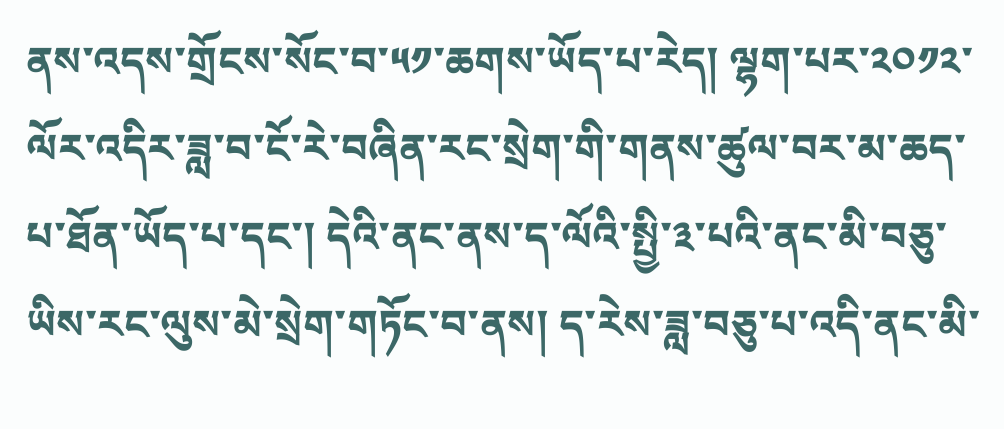ནས་འདས་གྲོངས་སོང་བ་༥༡་ཆགས་ཡོད་པ་རེད། ལྷག་པར་༢༠༡༢་ལོར་འདིར་ཟླ་བ་ངོ་རེ་བཞིན་རང་སྲེག་གི་གནས་ཚུལ་བར་མ་ཆད་པ་ཐོན་ཡོད་པ་དང་། དེའི་ནང་ནས་ད་ལོའི་སྤྱི་༣་པའི་ནང་མི་བཅུ་ཡིས་རང་ལུས་མེ་སྲེག་གཏོང་བ་ནས། ད་རེས་ཟླ་བཅུ་པ་འདི་ནང་མི་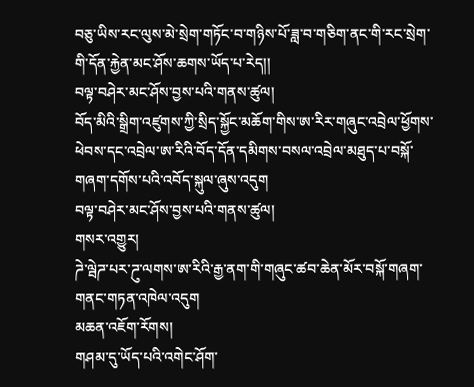བཅུ་ཡིས་རང་ལུས་མེ་སྲེག་གཏོང་བ་གཉིས་པོ་ཟླ་བ་གཅིག་ནང་གི་རང་སྲེག་གི་དོན་རྐྱེན་མང་ཤོས་ཆགས་ཡོད་པ་རེད།།
བལྟ་བཤེར་མང་ཤོས་བྱས་པའི་གནས་ཚུལ།
བོད་མིའི་སྒྲིག་འཛུགས་ཀྱི་སྲིད་སྐྱོང་མཆོག་གིས་ཨ་རིར་གཞུང་འབྲེལ་ཕྱོགས་ཕེབས་དང་འབྲེལ་ཨ་རིའི་བོད་དོན་དམིགས་བསལ་འབྲེལ་མཐུད་པ་བསྐོ་གཞག་དགོས་པའི་འབོད་སྐུལ་ཞུས་འདུག
བལྟ་བཤེར་མང་ཤོས་བྱས་པའི་གནས་ཚུལ།
གསར་འགྱུར།
ཌེ་ལྦེཌ་པར་ཌུ་ལགས་ཨ་རིའི་རྒྱ་ནག་གི་གཞུང་ཚབ་ཆེན་མོར་བསྐོ་གཞག་གནང་གཏན་འཁེལ་འདུག
མཆན་འཇོག་རོགས།
གཤམ་དུ་ཡོད་པའི་འགེང་ཤོག་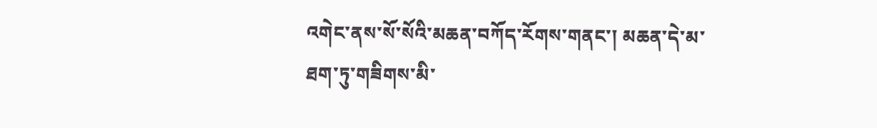འགེང་ནས་སོ་སོའི་མཆན་བཀོད་རོགས་གནང་། མཆན་དེ་མ་ཐག་ཏུ་གཟིགས་མི་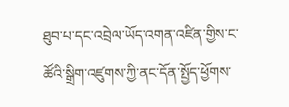ཐུབ་པ་དང་འབྲེལ་ཡོད་འགན་འཛིན་གྱིས་ང་ཚོའི་སྒྲིག་འཛུགས་ཀྱི་ནང་དོན་སྤྱོད་ཕྱོགས་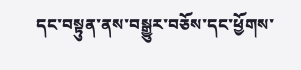དང་བསྟུན་ནས་བསྒྱུར་བཅོས་དང་ཕྱོགས་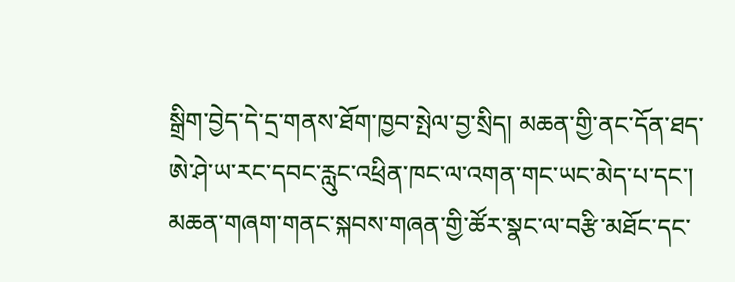སྒྲིག་བྱེད་དེ་དྲ་གནས་ཐོག་ཁྱབ་སྤེལ་བྱ་སྲིད། མཆན་གྱི་ནང་དོན་ཐད་ཨེ་ཤེ་ཡ་རང་དབང་རླུང་འཕྲིན་ཁང་ལ་འགན་གང་ཡང་མེད་པ་དང་། མཆན་གཞག་གནང་སྐབས་གཞན་གྱི་ཚོར་སྣང་ལ་བརྩི་མཐོང་དང་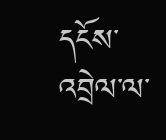དངོས་འབྲེལ་ལ་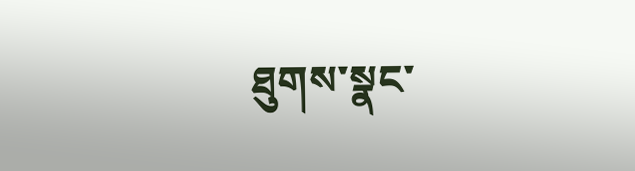ཐུགས་སྣང་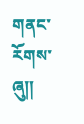གནང་རོགས་ཞུ༎